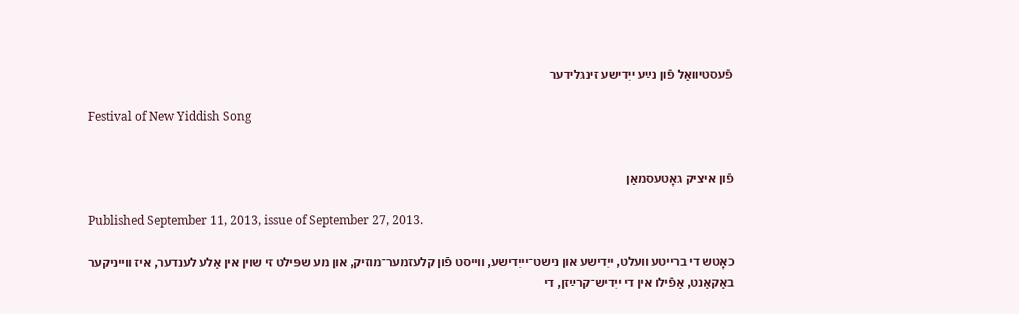פֿעסטיוואַל פֿון נײַע ייִדישע זינגלידער

Festival of New Yiddish Song


פֿון איציק גאָטעסמאַן

Published September 11, 2013, issue of September 27, 2013.

כאָטש די ברייטע וועלט, ייִדישע און נישט־יייִדישע, ווייסט פֿון קלעזמער־מוזיק, און מע שפּילט זי שוין אין אַלע לענדער, איז ווייניקער באַקאַנט, אַפֿילו אין די ייִדיש־קרײַזן, די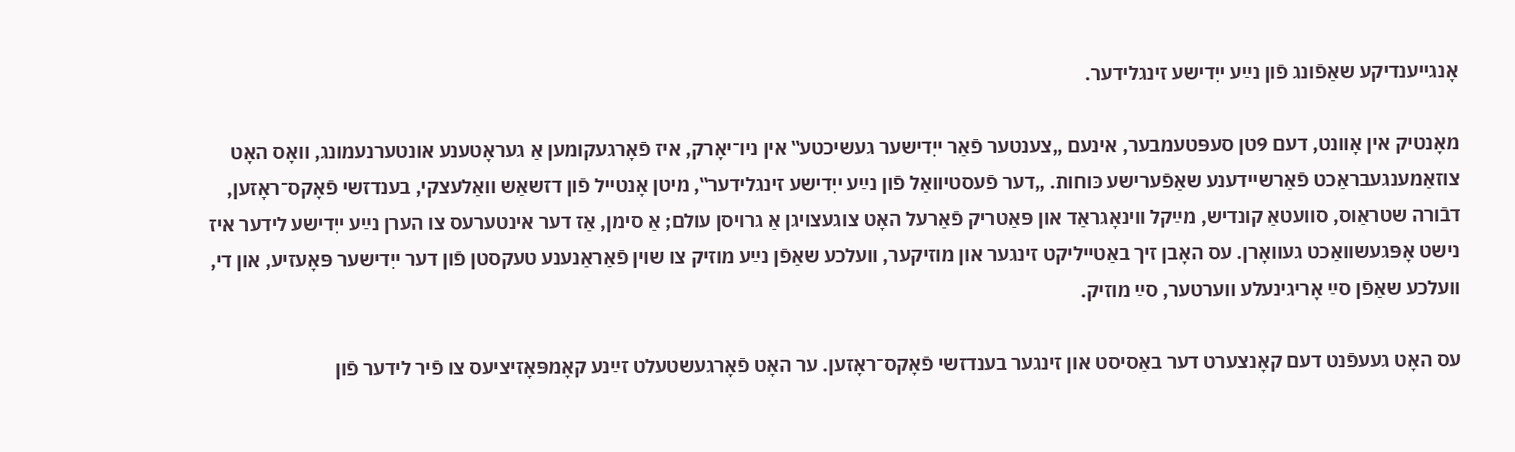אָנגייענדיקע שאַפֿונג פֿון נײַע ייִדישע זינגלידער.

מאָנטיק אין אָוונט, דעם 9טן סעפּטעמבער, אינעם „צענטער פֿאַר ייִדישער געשיכטע‟ אין ניו־יאָרק, איז פֿאָרגעקומען אַ געראָטענע אונטערנעמונג, וואָס האָט צוזאַמענגעבראַכט פֿאַרשיידענע שאַפֿערישע כּוחות. „דער פֿעסטיוואַל פֿון נײַע ייִדישע זינגלידער‟, מיטן אָנטייל פֿון דזשאַש וואַלעצקי, בענדזשי פֿאָקס־ראָזען, דבֿורה שטראַוס, סוועטאַ קונדיש, מײַקל ווינאָגראַד און פּאַטריק פֿאַרעל האָט צוגעצויגן אַ גרויסן עולם; אַ סימן, אַז דער אינטערעס צו הערן נײַע ייִדישע לידער איז נישט אָפּגעשוואַכט געוואָרן. עס האָבן זיך באַטייליקט זינגער און מוזיקער, וועלכע שאַפֿן נײַע מוזיק צו שוין פֿאַראַנענע טעקסטן פֿון דער ייִדישער פּאָעזיע, און די, וועלכע שאַפֿן סײַ אָריגינעלע ווערטער, סײַ מוזיק.

עס האָט געעפֿנט דעם קאָנצערט דער באַסיסט און זינגער בענדזשי פֿאָקס־ראָזען. ער האָט פֿאָרגעשטעלט זײַנע קאָמפּאָזיציעס צו פֿיר לידער פֿון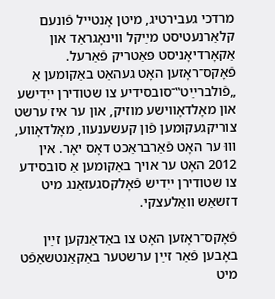מרדכי געבירטיג, מיטן אָנטייל פֿונעם קלאַרנעטיסט מײַקל ווינאָגראַד און אַקאָרדיאָניסט פּאַטריק פֿאַרעל. פֿאָקס־ראָזען האָט געהאַט באַקומען אַ „פֿולברײַט‟־סובסידיע צו שטודירן ייִדישע און מאָלדאָווישע מוזיק, און ער איז ערשט צוריקגעקומען פֿון קעשענעוו, מאָלדאָווע, וווּ ער האָט פֿאַרבראַכט דאָס יאָר. אין 2012 האָט ער אויך באַקומען אַ סובסידע צו שטודירן ייִדיש פֿאָלקסגעזאַנג מיט דזשאַש וואַלעצקי.

פֿאָקס־ראָזען האָט צו באַדאַנקען זײַן באָבען פֿאַר זײַן ערשטער באַקאַנטשאַפֿט מיט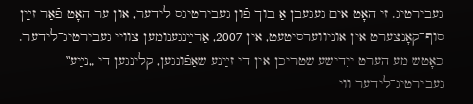געבירטיג. זי האָט אים געגעבן אַ בוך פֿון געבירטיגס לידער, און ער האָט פֿאַר זײַן סוף־קאָנצערט אין אוניווערסיטעט, אין 2007, אַרײַנגענומען צוויי געבירטיג־לידער. כאָטש מע הערט ייִדישע שטריכן אין די זײַנע שאַפֿונגען, קלינגען די „נײַע‟ געבירטיג־לידער ווי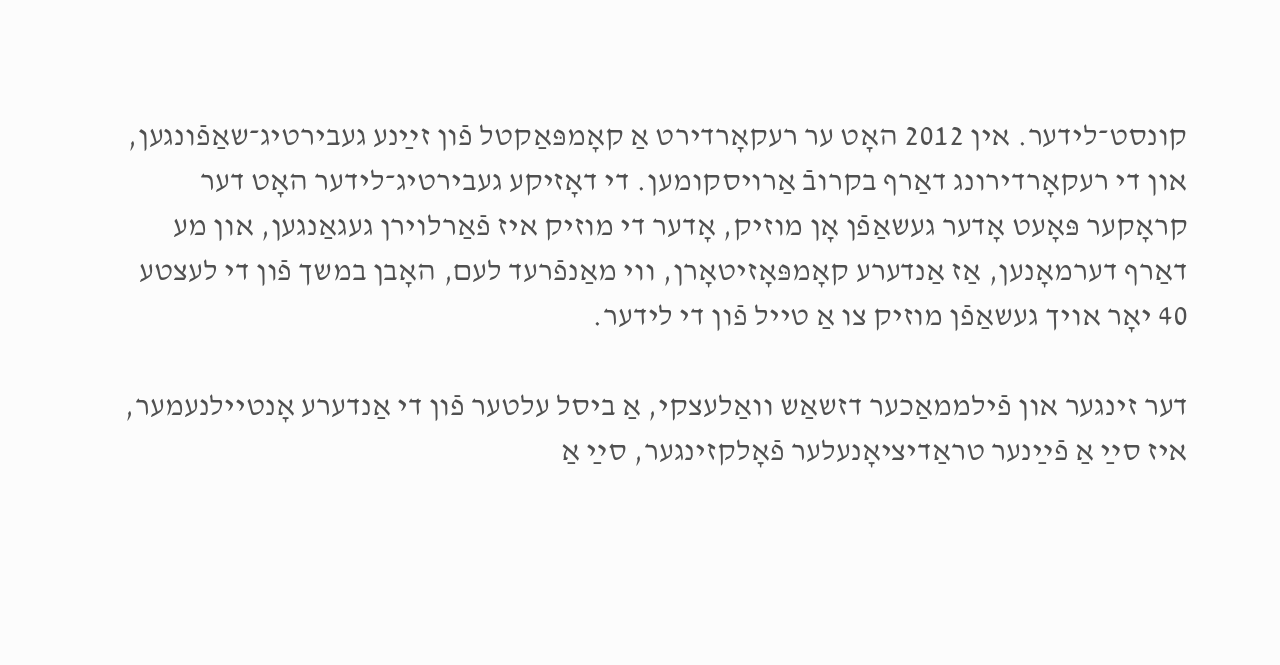קונסט־לידער. אין 2012 האָט ער רעקאָרדירט אַ קאָמפּאַקטל פֿון זײַנע געבירטיג־שאַפֿונגען, און די רעקאָרדירונג דאַרף בקרובֿ אַרויסקומען. די דאָזיקע געבירטיג־לידער האָט דער קראָקער פּאָעט אָדער געשאַפֿן אָן מוזיק, אָדער די מוזיק איז פֿאַרלוירן געגאַנגען, און מע דאַרף דערמאָנען, אַז אַנדערע קאָמפּאָזיטאָרן, ווי מאַנפֿרעד לעם, האָבן במשך פֿון די לעצטע 40 יאָר אויך געשאַפֿן מוזיק צו אַ טייל פֿון די לידער.

דער זינגער און פֿילממאַכער דזשאַש וואַלעצקי, אַ ביסל עלטער פֿון די אַנדערע אָנטיילנעמער, איז סײַ אַ פֿײַנער טראַדיציאָנעלער פֿאָלקזינגער, סײַ אַ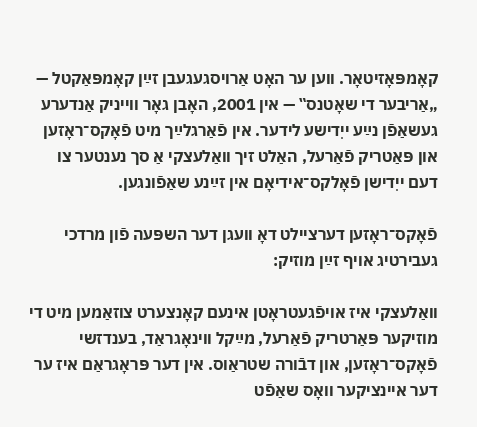קאָמפּאָזיטאָר. ווען ער האָט אַרויסגעגעבן זײַן קאָמפּאַקטל — „אַריבער די שאָטנס‟ — אין 2001, האָבן גאָר ווייניק אַנדערע געשאַפֿן נײַע ייִדישע לידער. אין פֿאַרגלײַך מיט פֿאָקס־ראָזען און פּאַטריק פֿאַרעל, האַלט זיך וואַלעצקי אַ סך נענטער צו דעם ייִדישן פֿאָלקס־אידיאָם אין זײַנע שאַפֿונגען.

פֿאָקס־ראָזען דערציילט דאָ וועגן דער השפּעה פֿון מרדכי געבירטיג אויף זײַן מוזיק:

וואַלעצקי איז אויפֿגעטראָטן אינעם קאָנצערט צוזאַמען מיט די מוזיקער פּאַרטריק פֿאַרעל, מײַקל ווינאָגראַד, בענדזשי פֿאָקס־ראָזען, און דבֿורה שטראַוס. אין דער פּראָגראַם איז ער דער איינציקער וואָס שאַפֿט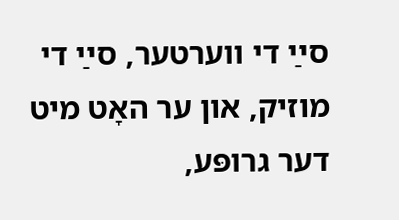סײַ די ווערטער, סײַ די מוזיק, און ער האָט מיט דער גרופּע,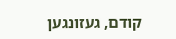קודם, געזונגען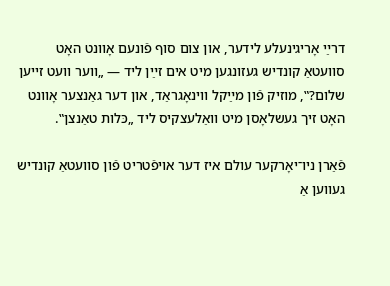דרײַ אָריגינעלע לידער, און צום סוף פֿונעם אָוונט האָט סוועטאַ קונדיש געזונגען מיט אים זײַן ליד — „ווער וועט זייען שלום?‟, מוזיק פֿון מײַקל ווינאָגראַד, און דער גאַנצער אָוונט האָט זיך געשלאָסן מיט וואַלעצקיס ליד „כּלות טאַנצן‟.

פֿאַרן ניו־יאָרקער עולם איז דער אויפֿטריט פֿון סוועטאַ קונדיש געווען אַ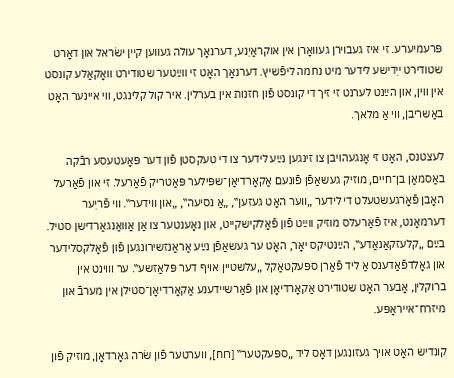פּרעמיערע. זי איז געבוירן געוואָרן אין אוקראַיִנע, דערנאָך עולה געווען קיין ישׂראל און דאָרט שטודירט ייִדישע לידער מיט נחמה ליפֿשיץ. דערנאָך האָט זי ווײַטער שטודירט וואָקאַלע קונסט אין ווין, און הײַנט לערנט זי זיך די קונסט פֿון חזנות אין בערלין. איר קול קלינגט, ווי איינער האָט באַשריבן, ווי אַ מלאך.

לעצטנס, האָט זי אָנגעהויבן צו זינגען נײַע לידער צו די טעקסטן פֿון דער פּאָעטעסע רבֿקה באַסמאַן בן־חיים, מוזיק געשאַפֿן פֿונעם אַקאָרדיאָן־שפּילער פּאַטריק פֿאַרעל. זי און פֿאַרעל האָבן פֿאָרגעשטעלט די לידער „ווער האָט געזען‟, „אַ נסיעה‟, „און ווידער‟. ווי פֿריִער דערמאָנט, איז פֿאַרעלס מוזיק ווײַט פֿון פֿאָלקישקייט, און נאָענטער צו אַן אַוואַנגאַרדישן סטיל. בײַם „קלעזקאַנאַדע‟, הײַנטיקס יאָר, האָט ער געשאַפֿן נײַע אַראַנזשירונגען פֿון פֿאָלקסלידער און גאָלדפֿאַדענס אַ ליד פֿאַרן ספּעקטאַקל „עלשטיין אויף דער פּלאַזשע‟. ער וווינט אין ברוקלין, אָבער האָט שטודירט אַקאָרדיאָן און פֿאַרשיידענע אַקאָרדיאָן־סטילן אין מערבֿ און מיזרח־אייראָפּע.

קונדיש האָט אויך געזונגען דאָס ליד „ספּעקטער‟ [רוח], ווערטער פֿון שׂרה גאָרדאָן, מוזיק פֿון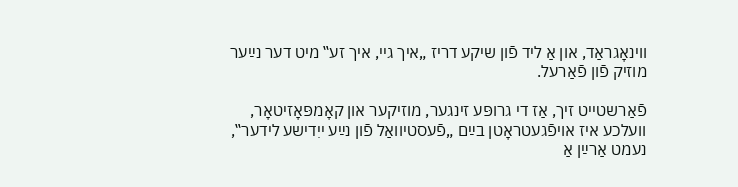ווינאָגראַד, און אַ ליד פֿון שיקע דריז „איך גיי, איך זע‟ מיט דער נײַער מוזיק פֿון פֿאַרעל.

פֿאַרשטייט זיך, אַז די גרופּע זינגער, מוזיקער און קאָמפּאָזיטאָר, וועלכע איז אויפֿגעטראָטן בײַם „פֿעסטיוואַל פֿון נײַע ייִדישע לידער‟, נעמט אַרײַן אַ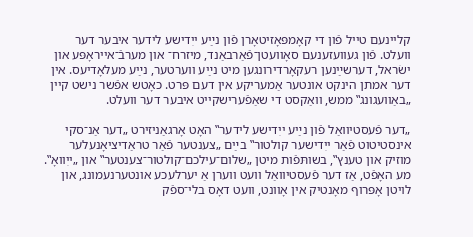קליינעם טייל פֿון די קאָמפּאָזיטאָרן פֿון נײַע ייִדישע לידער איבער דער וועלט. פֿון געוועזענעם סאָוועטן־פֿאַרבאַנד, מיזרח־ און מערבֿ־אייראָפּע און ישׂראל, דערשײַנען רעקאָרדירונגען מיט נײַע ווערטער, נײַע מעלאָדיעס. אין דער אמתן הינקט אונטער אַמעריקע אין דעם פּרט. כאָטש אפֿשר נישט קיין „באַוועגונג‟ ממש, וואַקסט די שאַפֿערישקייט איבער דער וועלט.

„דער פֿעסטיוואַל פֿון נײַע ייִדישע לידער‟ האָט אָרגאַניזירט „דער אַנ־סקי אינסטיטוט פֿאַר ייִדישער קולטור‟ בײַם „צענטער פֿאַר טראַדיציאָנעלער מוזיק און טענץ‟, בשותּפֿות מיטן „שלום־עילכם־קולטור־צענטער‟ און „ייִוואָ‟. מע האָפֿט, אַז דער פֿעסטיוואַל וועט ווערן אַ יערלעכע אונטערנעמונג, און לויטן אָפּרוף מאָנטיק אין אָוונט, וועט דאָס בלי־ספֿק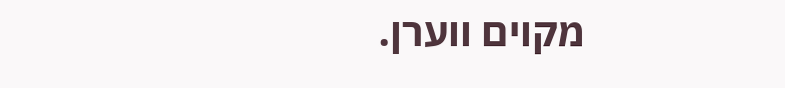מקוים ווערן.